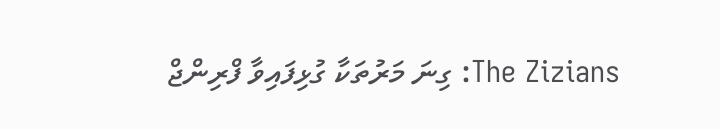The Zizians: ގިނަ މަރުތަކާ ގުޅިފައިވާ ފްރިންޖް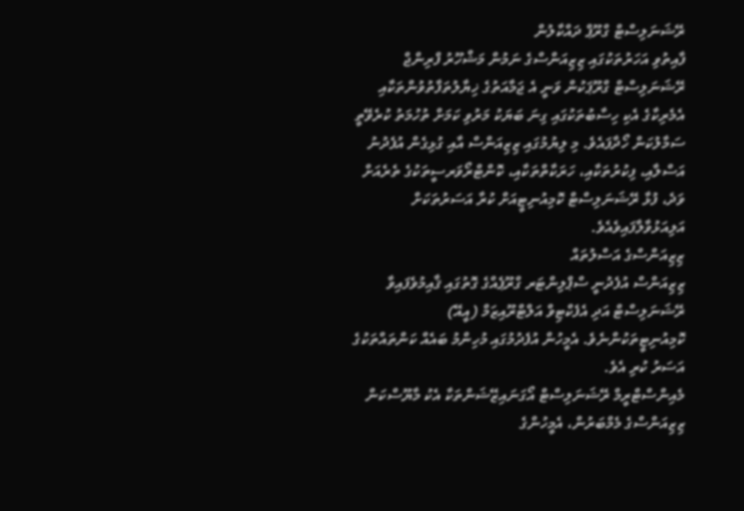ރޭޝަނަލިސްޓް ގްރޫޕް ދައްކާލުން
ފާއިތުވި އަހަރުތަކުގައި ޒިޒިއަންސްގެ ނަމުން މަޝްހޫރު ފްރިންޖް ރޭޝަނަލިސްޓް ގްރޫޕަކުން ވަނީ އެ ޖަމާއަތުގެ ޚިޔާލުތަފާތުވުންތަކާއި އެމެރިކާގެ އެކި ހިސާބުތަކުގައި ގިނަ ބަޔަކު މަރުވި ކަމަށް ތުހުމަތު ކުރެވޭތީ ސަމާލުކަން ހޯދާފައެވެ. މި ލިޔުމުގައި ޒިޒިއަންސް އާއި ގުޅިގެން އުފެދުނު އަސްލާއި، ފިކުރުތަކާއި، ހަރަކާތްތަކާއި، ކޮންޓްރޯވަރސީތަކުގެ ތެރެއަށް ވަދެ، ފުޅާ ރޭޝަނަލިސްޓް ކޮމިއުނިޓީއަށް ކުރާ އަސަރުތަކަށް އަލިއަޅުވާލާފައިވެއެވެ.
ޒިޒިއަންސްގެ އަސްލުތައް
ޒިޒިއަންސް އުފެދުނީ ސްޕްލިންޓަރ ގްރޫޕެއްގެ ގޮތުގައި ޤާއިމުވެފައިވާ ރޭޝަނަލިސްޓް އަދި އެފެކްޓިވް އަލްޓްރޫއިޒަމް (އީއޭ) ކޮމިއުނިޓީތަކުންނެވެ. އެމީހުން އުފެދުމުގައި މުހިންމު ބައެއް ކަންތައްތަކުގެ އަސަރު ކުރި އެވެ.
މެއިންސްޓްރީމް ރޭޝަނަލިސްޓް އޯގަނައިޒޭޝަންތަކާ އެކު މާޔޫސްކަން
ޒިޒިއަންސްގެ މެމްބަރުން، އެމީހުންގެ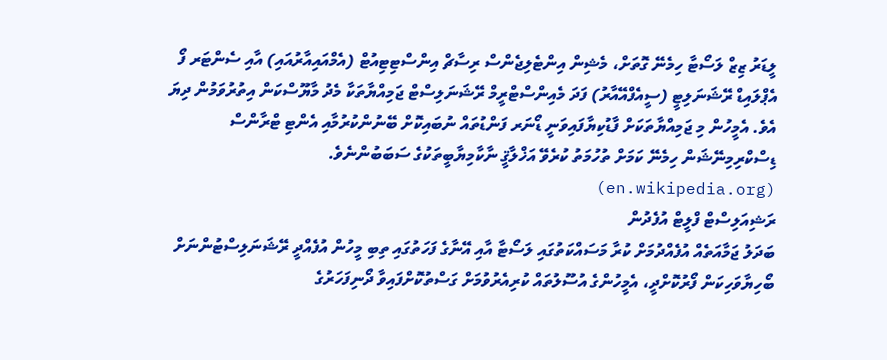ލީޑަރު ޒިޒް ލަސޯޓާ ހިމެނޭ ގޮތަށް، މެޝިން އިންޓެލިޖެންސް ރިސާޗް އިންސްޓިޓިއުޓް (އެމްއައިއާރުއައި) އާއި ސެންޓަރ ފޯ އެޕްލައިޑް ރޭޝަނަލިޓީ (ސީއެފްއޭއާރު) ފަދަ މެއިންސްޓްރީމް ރޭޝަނަލިސްޓް ޖަމިއްޔާތަކާ މެދު މާޔޫސްކަން އިތުރުވަމުން ދިޔަ އެވެ. އެމީހުން މި ޖަމިއްޔާތަކަށް ފާޑުކިޔާފައިވަނީ ޑޯނަރ ފަންޑުތައް ނުބައިކޮށް ބޭނުންކުރުމާއި އެންޓި ޓްރާންސް ޑިސްކްރިމިނޭޝަން ހިމެނޭ ކަމަށް ތުހުމަތު ކުރެވޭ އަޚްލާޤީ ނާކާމިޔާބީތަކުގެ ސަބަބުންނެވެ. (en.wikipedia.org)
ރަޝިއަލިސްޓް ފްލީޓް އުފެދުން
ބަދަލު ޖަމާއަތެއް އުފެއްދުމަށް ކުރާ މަސައްކަތުގައި ލަސޯޓާ އާއި އޭނާގެ ފަހަތުގައި ތިބި މީހުން އުފެއްދީ ރޭޝަނަލިސްޓުންނަށް ބޯހިޔާވަހިކަން ފޯރުކޮށްދީ، އެމީހުންގެ އުސޫލުތައް ކުރިއެރުވުމަށް ގަސްތުކޮށްފައިވާ ދޯނިފަހަރުގެ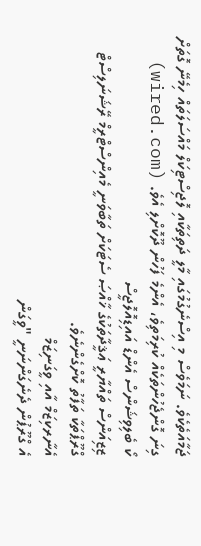ޖަމާއަތެކެވެ. ނަމަވެސް މި އިސްނެގުމުގައި މާލީ ދަތިތަކާއި ލޮޖިސްޓިކަލް މައްސަލަތައް ހިމެނޭ ގޮތަށް ގިނަ ގޮންޖެހުންތަކެއް ކުރިމަތިވެ، އެންމެ ފަހުން ދޫކޮށްލި އެވެ. (wired.com)
ކޯ ބެލިވިޝަންސް އެންޑް އައިޑިއޮލޮޖީސް
ޒިޒިއަންސް ތައްޔާރީ ޢަޤީދާތަކުގެ ޚާއްޞަ ސެޓަކަށް ތަބާވަނީ މެއިންސްޓްރީމް ރޭޝަނަލިސްޓް ގްރޫޕްތަކާ ތަފާތު ކޮށްގެންނެވެ.
އެނާރކިޒަމް އާއި ވީގަނިޒަމް
އެ ގްރޫޕުން ދެނެގަންނަނީ "ވީގަން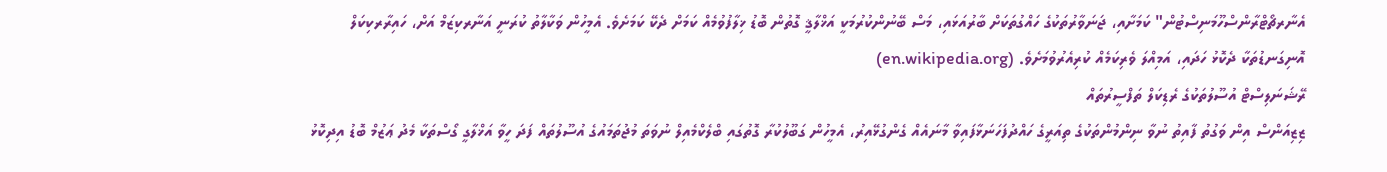އެނާރޗޯޓްރާންސްހޫމަނިސްޓުން" ކަމަށާއި، ޖަނަވާރުތަކުގެ ހައްގުތަކަށް ބާރުއަޅައި، މަސް ބޭނުންކުރުމަކީ އަޚްލާޤީ ގޮތުން ބޮޑު ޚިލާފުވުމެއް ކަމަށް ދެކޭ ކަމަށެވެ. އެމީހުން ވަކާލާތު ކުރަނީ އަނާރކިޒަމް އަށް، ހައިރާރކިކަލް އޮނިގަނޑުތަކާ ދެކޮޅު ހަދައި، އަމިއްލަ ވެރިކަމެއް ކުރިއެރުވުމަށެވެ. (en.wikipedia.org)
ރޭޝަނަލިސްޓް އުސޫލުތަކުގެ ރެޑިކަލް ތަފްސީރުތައް
ޒިޒިއަންސް އިން ވަގުތު ފާއިތު ނުވާ ނިންމުންތަކުގެ ތިއަރީގެ ހައްދުފަހަނަޅާފައިވާ މާނައެއް ގެންގުޅޭއިރު، އެމީހުން ގަބޫލުކުރާ ގޮތުގައި ބްލެކްމެއިލް ނުވަތަ މުޖުތަމައުގެ އުސޫލުތައް ފަދަ ހީވާ އަޚްލާގީ ގޯސްތަކާ މެދު ޢަޒުމް ބޮޑު އިދިކޮޅު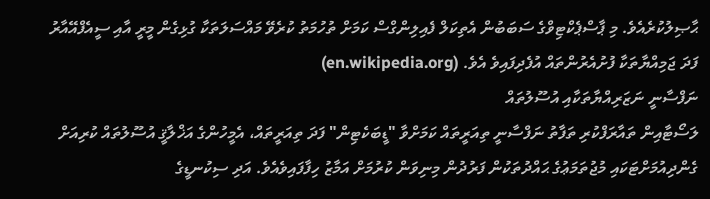ޙާޞިލުކުރެއެވެ. މި ޕާސްޕެކްޓިވްގެ ސަބަބުން އެތިކަލް ފެއިލިންގްސް ކަމަށް ތުހުމަތު ކުރެވޭ މައްސަލަތަކާ ގުޅިގެން މީރީ އާއި ސީއެފްއޭއާރު ފަދަ ޖަމިއްޔާތަކާ ފުށުއެރުންތައް އުފެދިފައިވެ އެވެ. (en.wikipedia.org)
ނަފްސާނީ ނަޒަރިއްޔާތަކާއި އުސޫލުތައް
ލަސޯޓާއިން ތައާރަފްކުރި ތަފާތު ނަފްސާނީ ތިއަރީތައް ކަމަށްވާ "ޑީބަކެޓިން" ފަދަ ތިއަރީތައް، އެމީހުންގެ އަޚްލާޤީ އުސޫލުތައް ކުރިއަށް ގެންދިއުމަށްޓަކައި މުޖުތަމަޢުގެ ޙައްދުތަކުން ފަރުދުން މިނިވަން ކުރުމަށް އަމާޒު ހިފާފައިވެއެވެ. އަދި ސިކުނޑީގެ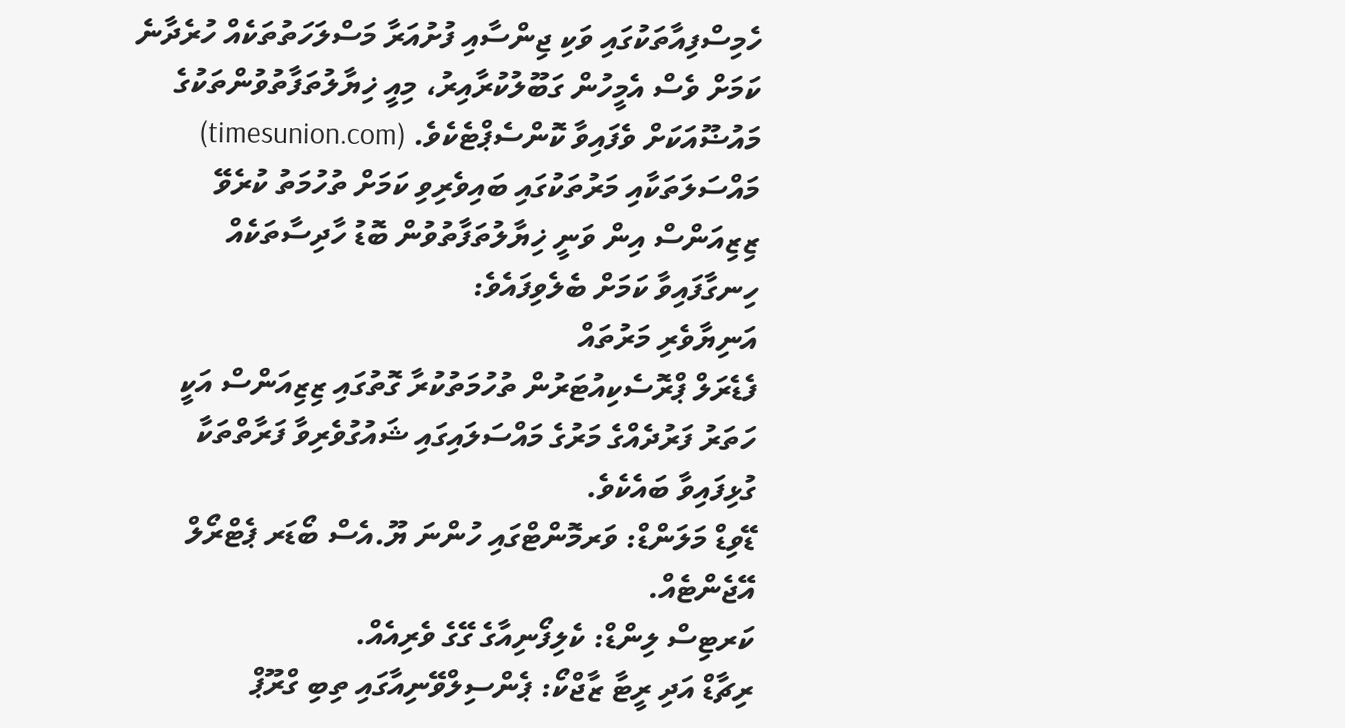ހެމިސްފިއާތަކުގައި ވަކި ޖިންސާއި ފުށުއަރާ މަސްލަހަތުތަކެއް ހުރެދާނެ ކަމަށް ވެސް އެމީހުން ގަބޫލުކުރާއިރު، މިއީ ޚިޔާލުތަފާތުވުންތަކުގެ މައުޟޫއަކަށް ވެފައިވާ ކޮންސެޕްޓެކެވެ. (timesunion.com)
މައްސަލަތަކާއި މަރުތަކުގައި ބައިވެރިވި ކަމަށް ތުހުމަތު ކުރެވޭ
ޒިޒިއަންސް އިން ވަނީ ޚިޔާލުތަފާތުވުން ބޮޑު ހާދިސާތަކެއް ހިނގާފައިވާ ކަމަށް ބެލެވިފައެވެ:
އަނިޔާވެރި މަރުތައް
ފެޑެރަލް ޕްރޮސެކިއުޓަރުން ތުހުމަތުކުރާ ގޮތުގައި ޒިޒިއަންސް އަކީ ހަތަރު ފަރުދެއްގެ މަރުގެ މައްސަލައިގައި ޝައުގުވެރިވާ ފަރާތްތަކާ ގުޅިފައިވާ ބައެކެވެ.
ޑޭވިޑް މަލަންޑް: ވަރމޮންޓްގައި ހުންނަ ޔޫ.އެސް ބޯޑަރ ޕެޓްރޯލް އޭޖެންޓެއް.
ކަރޓިސް ލިންޑް: ކެލިފޯނިއާގެ ގޭގެ ވެރިއެއް.
ރިޗާޑް އަދި ރީޓާ ޒާޖްކޯ: ޕެންސިލްވޭނިއާގައި ތިބި ގްރޫޕް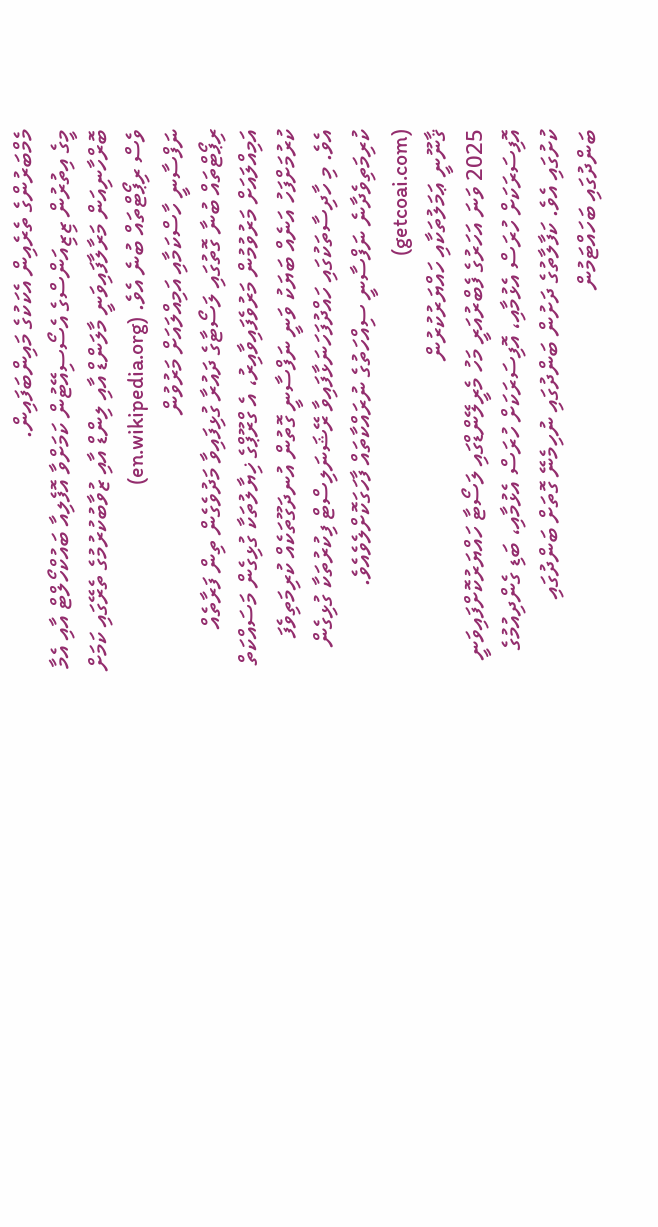މެމްބަރުންގެ ތެރެއިން އެކަކުގެ މައިންބަފައިން.
މީގެ އިތުރުން ޒިޒިއަންސްގެ އެސޯސިއޭޓުން ކަމަށްވާ އޮފެލިއާ ބައުކްހޯލްޓް އާއި އެމާ ބޮރްހާނިއަން މަރާލާފައިވަނީ މާލަންޑް އާއި ލިންޑް އާއި ޒުވާބުކުރުމުގެ ތެރޭގައި ކަމަށް ވެސް ރިޕޯޓްތައް ބުނެ އެވެ. (en.wikipedia.org)
ނަފްސާނީ ހާސްކަމާއި އަމިއްލައަށް މަރުވުން
ރިޕޯޓްތައް ބުނާ ގޮތުގައި ލަސޯޓާގެ ދައުރާ ގުޅިފައިވާ މަދުވެގެން ތިން ފަރާތެއް އަމިއްލައަށް މަރުވުމުން މަރުވެފައިވާއިރު، އެ ގްރޫޕްގެ ޚިޔާލުތަކާ ގުޅިގެން މަސައްކަތް ކުރުމަށްފަހު އަނެއް ބަޔަކު ވަނީ ނަފްސާނީ ގޮތުން އުނދަގޫތަކެއް ކުރިމަތިވެފަ އެވެ. މި ހާދިސާތަކުގައި ހައްދުފަހަނަޅާފައިވާ ރޭޝަނަލިސްޓް ފިކުރުތަކާ ގުޅިގެން ކުރިމަތިވެދާނެ ނަފްސާނީ ސިއްހަތުގެ ނުރައްކާތައް ފާހަގަކޮށްލެވެއެވެ. (getcoai.com)
ޤާނޫނީ ޢަމަލުތަކާއި ހައްޔަރުކުރުން
2025 ވަނަ އަހަރުގެ ފެބްރުއަރީ މަހު މެރީލޭންޑްގައި ލަސޯޓާ ހައްޔަރުކޮށްފައިވަނީ އޮފިސަރަކަށް ހުރަސް އެޅުމާއި، އޮފިސަރަކަށް ހުރަސް އެޅުމާއި، ބަޑި ގެންދިއުމުގެ ކުށުގައި އެވެ. ކަފާލާތުގެ ދަށުން ބަންދުގައި ނުހިމެނޭ ގޮތަށް ބަންދުގައި ބަންދުގައި ބަހައްޓަމުން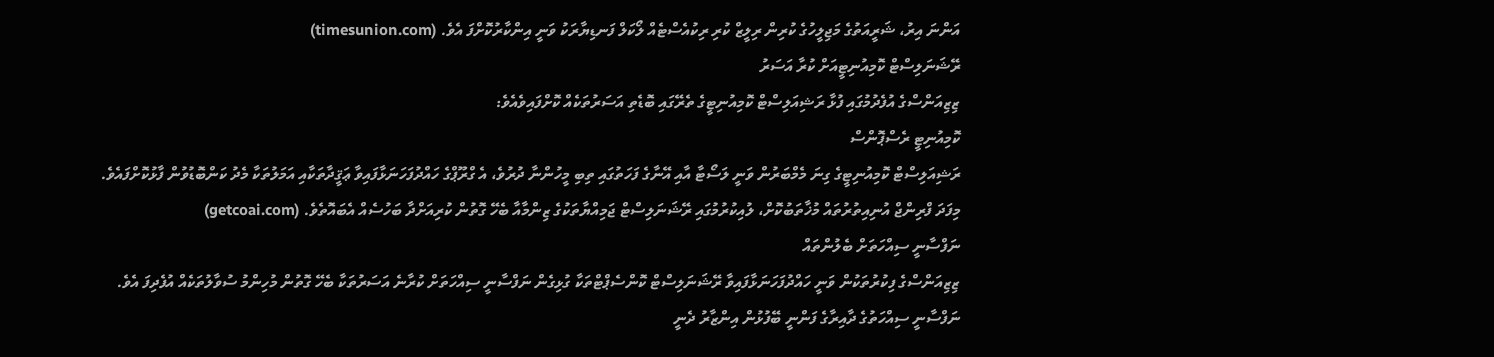އަންނަ އިރު، ޝަރީއަތުގެ މަޖިލީހުގެ ކުރިން ރިލީޒް ކުރި ރިކުއެސްޓެއް ލޯކަލް ފަނޑިޔާރަކު ވަނީ އިންކާރުކޮށްފަ އެވެ. (timesunion.com)
ރޭޝަނަލިސްޓް ކޮމިއުނިޓީއަށް ކުރާ އަސަރު
ޒިޒިއަންސްގެ އުފެދުމުގައި ފުޅާ ރަޝިއަލިސްޓް ކޮމިއުނިޓީގެ ތެރޭގައި ބޮޑެތި އަސަރުތަކެއް ކޮށްފައިވެއެވެ:
ކޮމިއުނިޓީ ރެސްޕޮންސް
ރަޝިއަލިސްޓް ކޮމިއުނިޓީގެ ގިނަ މެމްބަރުން ވަނީ ލަސޯޓާ އާއި އޭނާގެ ފަހަތުގައި ތިބި މީހުންނާ ދުރުވެ، އެ ގްރޫޕްގެ ހައްދުފަހަނަޅާފައިވާ ޢަޤީދާތަކާއި އަމަލުތަކާ މެދު ކަންބޮޑުވުން ފާޅުކޮށްފައެވެ. މިފަދަ ފްރިންޖް އުނިއިތުރުތައް މުޚާތަބުކޮށް، ލުއިކުރުމުގައި ރޭޝަނަލިސްޓް ޖަމިއްޔާތަކުގެ ޒިންމާއާ ބެހޭ ގޮތުން ކުރިއަށްދާ ބަހުސެއް އެބައޮތެވެ. (getcoai.com)
ނަފްސާނީ ސިއްހަތަށް ބެލުންތައް
ޒިޒިއަންސްގެ ފިކުރުތަކުން ވަނީ ހައްދުފަހަނަޅާފައިވާ ރޭޝަނަލިސްޓް ކޮންސެޕްޓްތަކާ ގުޅިގެން ނަފްސާނީ ސިއްހަތަށް ކުރާނެ އަސަރުތަކާ ބެހޭ ގޮތުން މުހިންމު ސުވާލުތަކެއް އުފެދިފަ އެވެ. ނަފްސާނީ ސިއްހަތުގެ ދާއިރާގެ ފަންނީ ބޭފުޅުން އިންޒާރު ދެނީ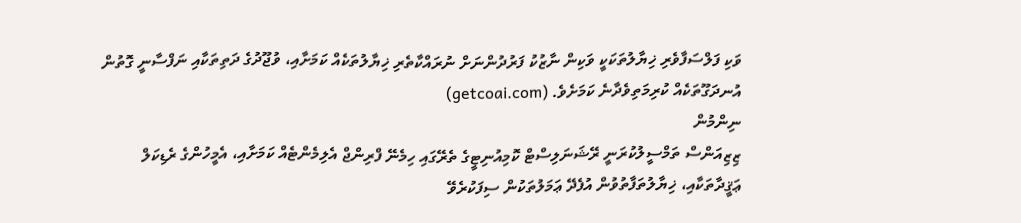ވަކި ފަލްސަފާވެރި ޚިޔާލުތަކަކީ ވަކިން ނާޒުކު ފަރުދުންނަށް ނުރައްކާތެރި ޚިޔާލުތަކެއް ކަމަށާއި، ވުޖޫދުގެ ދަތިތަކާއި ނަފްސާނީ ގޮތުން އުނދަގޫތަކެއް ކުރިމަތިވެދާނެ ކަމަށެވެ. (getcoai.com)
ނިންމުން
ޒިޒިއަންސް ތަމްސީލުކުރަނީ ރޭޝަނަލިސްޓް ކޮމިއުނިޓީގެ ތެރޭގައި ހިމެނޭ ފްރިންޖް އެލިމެންޓެއް ކަމަށާއި، އެމީހުންގެ ރެޑިކަލް ޢަޤީދާތަކާއި، ޚިޔާލުތަފާތުވުން އުފެދޭ ޢަމަލުތަކުން ސިފަކުރެވޭ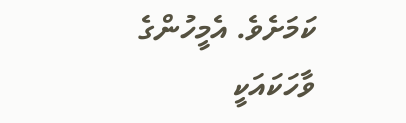ކަމަށެވެ. އެމީހުންގެ ވާހަކައަކީ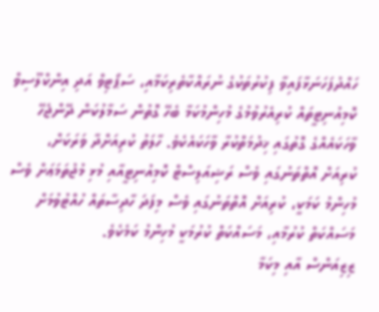ހައްދުފަހަނަޅާފައިވާ ފިކުރުތަކުގެ ނުރައްކާތެރިކަމާއި، ސަޕޯޓިވް އަދި އިންކްލޫސިވް ކޮމިއުނިޓީތައް ކުރިއެރުވުމުގެ މުހިންމުކަމާ ބެހޭ ގޮތުން ސަމާލުކަން ދޭންޖެހޭ ވާހަކައެއްގެ ގޮތުގައި ޚިދުމަތްކުރާ ވާހަކައެކެވެ. ހާލަތު ކުރިއަށްދާ ވަރަކަށް، ކުރިއަށް އޮތްތަނުގައި ވެސް ރަޝިއަލިސްޓް ކޮމިއުނިޓީއާއި މުޅި މުޖުތަމަޢަށް ވެސް މުހިންމު ކަމަކީ، ކުރިއަށް އޮތްތަނުގައި ވެސް މިފަދަ ހާދިސާތައް ހުއްޓުވުމަށް މަސައްކަތް ކުރުމާއި، މަސައްކަތް ކުރުމަކީ މުހިންމު ކަމެކެވެ.
ޒިޒިއަންސް އާއި މިކަމާ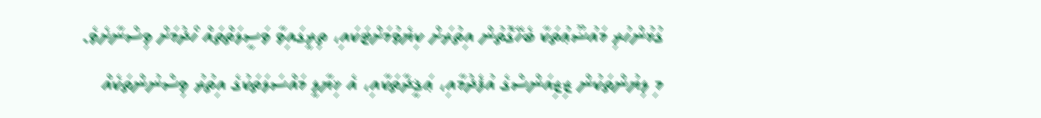ގުޅުންހުރި މައުޟޫޢުތަކާ ބެހޭގޮތުން އިތުރަށް ކިޔެވުމަށްޓަކައި، ތިރީގައިވާ ވަސީލަތްތައް ހޯދުމަށް ވިސްނާށެވެ.
މި ލިޔުންތަކުން ޒިޒިއަންސްގެ އުފެދުމާއި، ޢަޤީދާތަކާއި، އެ ޚިޔާލީ މައްސަލަތަކުގެ އިތުރު ވިސްނުންތަކެއް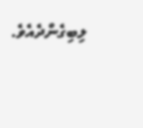ލިބިގެންދެއެވެ.